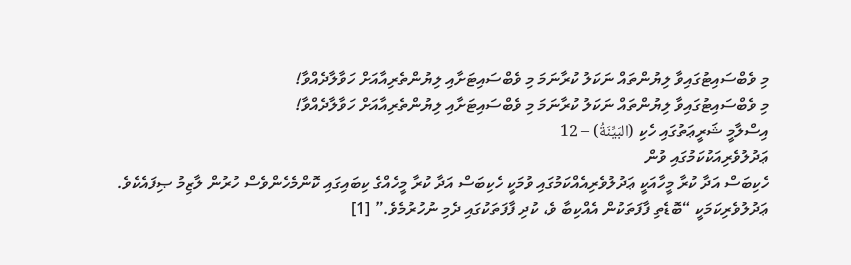މި ވެބްސައިޓުގައިވާ ލިޔުންތައް ނަކަލު ކުރާނަމަ މި ވެބްސައިޓަށާއި ލިޔުންތެރިއާއަށް ހަވާލާދެއްވާ!
މި ވެބްސައިޓުގައިވާ ލިޔުންތައް ނަކަލު ކުރާނަމަ މި ވެބްސައިޓަށާއި ލިޔުންތެރިއާއަށް ހަވާލާދެއްވާ!
އިސްލާމީ ޝަރީޢަތުގައި ހެކި (البَيِّنَةُ) – 12
ޢަދުލުވެރިއަކުކަމުގައި ވުން
ހެކިބަސް އަދާ ކުރާ މީހާއަކީ ޢަދުލުވެރިއެއްކަމުގައި ވުމަކީ ހެކިބަސް އަދާ ކުރާ މީހެއްގެ ކިބައިގައި ކޮންމެހެންވެސް ހުރުން ލާޒިމު ޞިފައެކެވެ. ޢަދުލުވެރިކަމަކީ “ބޮޑެތި ފާފަތަކުން އެއްކިބާ ވެ، ކުދި ފާފަތަކުގައި ދެމި ނުހުރުމެވެ.” [1]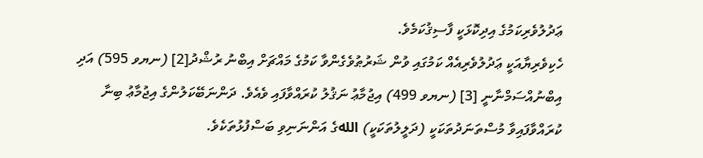ޢަދުލުވެރިކަމުގެ އިދިކޮޅަކީ ފާސިޤުކަމެވެ.
ހެކިވެރިޔާއަކީ ޢަދުލުވެރިއެއް ކަމުގައި ވުން ޝަރުޠުވެގެންވާ ކަމުގެ މައްޗަށް އިބްނު ރުޝްދު[2] (ނޔވ 595) އަދި އިބްނުއްސަމްނާނީ [3] (ނޔވ 499) އިޖުމާޢު ނަޤުލު ކުރައްވާފައި ވެއެވެ. ދަންނަބޭކަލުންގެ އިޖުމާޢު ބިނާ ކުރައްވާފައިވާ މުސްތަނަދުތަކަކީ (ދަލީލުތަކަކީ) اللهގެ އަންނަނިވި ބަސްފުޅުތަކެވެ.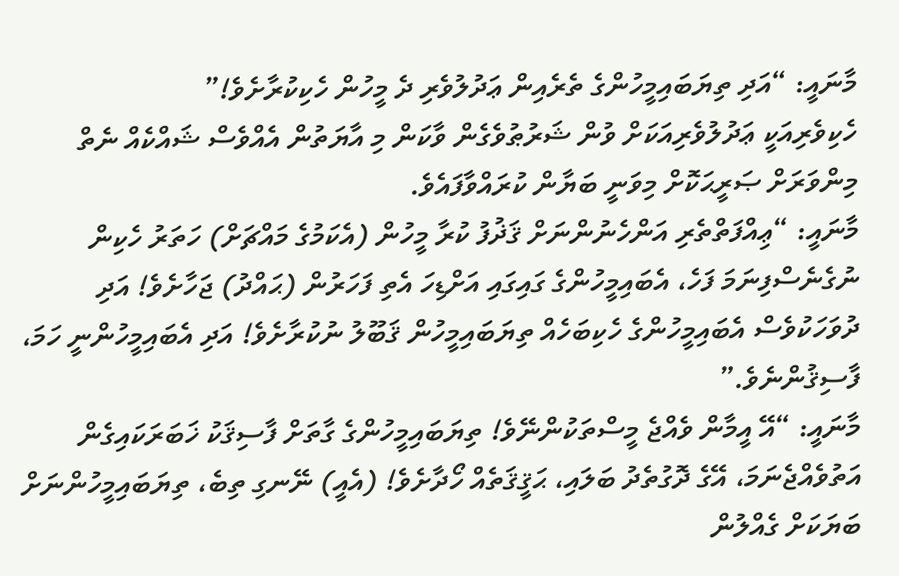މާނައީ: “އަދި ތިޔަބައިމީހުންގެ ތެރެއިން ޢަދުލުވެރި ދެ މީހުން ހެކިކުރާށެވެ!”
ހެކިވެރިއަކީ ޢަދުލުވެރިއަކަށް ވުން ޝަރުޠުވެގެން ވާކަން މި އާޔަތުން އެއްވެސް ޝައްކެއް ނެތް މިންވަރަށް ޞަރީޙަކޮށް މިވަނީ ބަޔާން ކުރައްވާފައެވެ.
މާނައީ: “ޢިއްފަތްތެރި އަންހެނުންނަށް ޤަޛުފު ކުރާ މީހުން (އެކަމުގެ މައްޗަށް) ހަތަރު ހެކިން ނުގެނެސްފިނަމަ ފަހެ، އެބައިމީހުންގެ ގައިގައި އަށްޑިހަ އެތި ފަހަރުން (ޙައްދު) ޖަހާށެވެ! އަދި ދުވަހަކުވެސް އެބައިމީހުންގެ ހެކިބަހެއް ތިޔަބައިމީހުން ޤަބޫލު ނުކުރާށެވެ! އަދި އެބައިމީހުންނީ ހަމަ، ފާސިޤުންނެވެ.”
މާނައީ: “އޭ އީމާން ވެއްޖެ މީސްތަކުންނޭވެ! ތިޔަބައިމީހުންގެ ގާތަށް ފާސިޤަކު ޚަބަރަކައިގެން އަތުވެއްޖެނަމަ، އޭގެ ދޮގުތެދު ބަލައި، ޙަޤީޤަތެއް ހޯދާށެވެ! (އެއީ) ނޭނގި ތިބެ، ތިޔަބައިމީހުންނަށް ބަޔަކަށް ގެއްލުން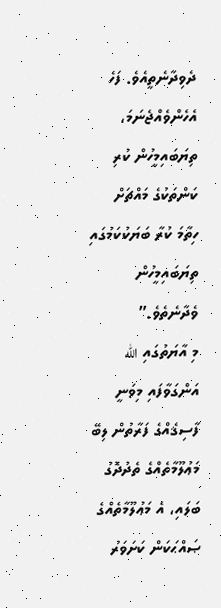ދެވިދާނެތީއެވެ. ފަހެ އެހެންވެއްޖެނަމަ، ތިޔަބައިމީހުން ކުރި ކަންތަކުގެ މައްޗަށް ހިތާމަ ކުރާ ބަޔަކުކަމުގައި ތިޔަބައިމީހުން ވެދާނެތެވެ.”
މި އާޔަތުގައި الله އަންގަވާފައި މިވަނީ ފާސިޤެއްގެ ފަރާތުން ލިބޭ މަޢުލޫމާތެއްގެ ތެދުދޮގު ބަލައި، އެ މަޢުލޫމާތެއްގެ ޞައްޙަކަން ކަށަވަރު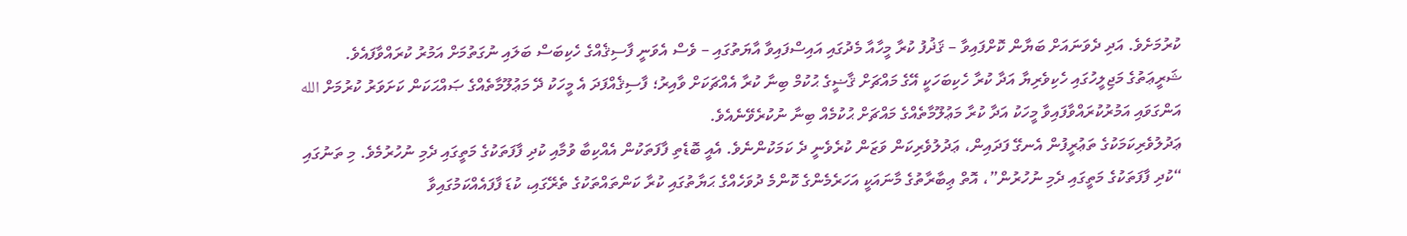ކުރުމަށެވެ. އަދި ދެވަނައަށް ބަޔާން ކޮށްފައިވާ – ޤަޛުފު ކުރާ މީހާއާ މެދުގައި އައިސްފައިވާ އާޔަތުގައި – ވެސް އެވަނީ ފާސިޤެއްގެ ހެކިބަސް ބަލައި ނުގަތުމަށް އަމުރު ކުރައްވާފައެވެ.
ޝަރީޢަތުގެ މަޖިލީހުގައި ހެކިވެރިޔާ އަދާ ކުރާ ހެކިބަހަކީ އޭގެ މައްޗަށް ޤާޟީގެ ޙުކުމް ބިނާ ކުރާ އެއްޗަކަށް ވާއިރު؛ ފާސިޤެއްފަދަ އެ މީހަކު ދޭ މަޢުލޫމާތެއްގެ ޞައްޙަކަން ކަށަވަރު ކުރުމަށް الله އަންގަވައި އަމުރުކުރައްވާފައިވާ މީހަކު އަދާ ކުރާ މަޢުލޫމާތެއްގެ މައްޗަށް ޙުކުމެއް ބިނާ ނުކުރެވޭނެއެވެ.
ޢަދުލުވެރިކަމަކުގެ ތަޢުރީފުން އެނގޭ ފަދައިން، ޢަދުލުވެރިކަން ވަޒަން ކުރެވެނީ ދެ ކަމަކުންނެވެ. އެއީ ބޮޑެތި ފާފަތަކުން އެއްކިބާ ވުމާއި ކުދި ފާފަތަކުގެ މަތީގައި ދެމި ނުހުރުމެވެ. މި ތަނުގައި “ކުދި ފާފަތަކުގެ މަތީގައި ދެމި ނުހުރުން”، އޮތް ޢިބާރާތުގެ މާނައަކީ އަހަރެމެންގެ ކޮންމެ ދުވަހެއްގެ ޙަޔާތުގައި ކުރާ ކަންތައްތަކުގެ ތެރޭގައި، ކުޑަ ފާފައެއްކަމުގައިވާ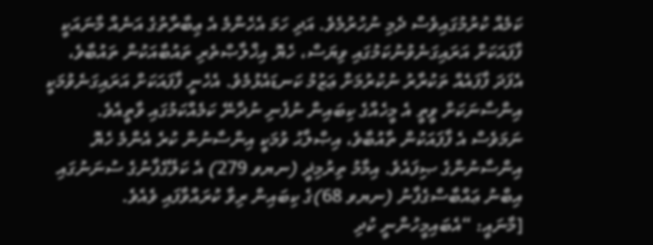ކަމެއް ކުރުމުގައިވެސް ދެމި ނުހުރުމެވެ. އަދި ހަމަ އެހެންމެ އެ ޢިބާރާތުގެ އަނެއް މާނައަކީ ފާފައަކަށް އަރައިގަނެވުނުކަމުގައި ވިޔަސް، ހެޔޮ އިޚްލާޞްތެރި ތައުބާއަކުން ތައުބާވެ، އެފަދަ ފާފައެއް ތަކުރާރު ނުކުރުމަށް ޢަޒުމު ކަނޑައެޅުމެވެ. އެހެނީ ފާފައަކަށް އަރައިގަނެވުމަކީ އިންސާނަކަށް ވީތީ އެ މީހެއްގެ ކިބައިން ނުފެނި ނުދާނޭ ކަމެއްކަމުގައި ވާތީއެވެ. ނަމަވެސް އެ ފާފައަކުން ތާއުބާވެ، އިޞްލާޙު ވުމަކީ އިންސާނުން ކުރެ އެންމެ ހެޔޮ އިންސާނުންގެ ޞިފައެވެ. އިމާމު ތިރުމިޛީ (ނޔވ 279) އެ ކަލޭގެފާނުގެ ސުނަނުގައި އިބްނު ޢައްބާސްގެފާނު (ނޔވ 68)ގެ ކިބައިން ރިވާ ކުރައްވާފައި ވެއެވެ.
[މާނައީ: “އެބައިމީހުންނީ ކުދި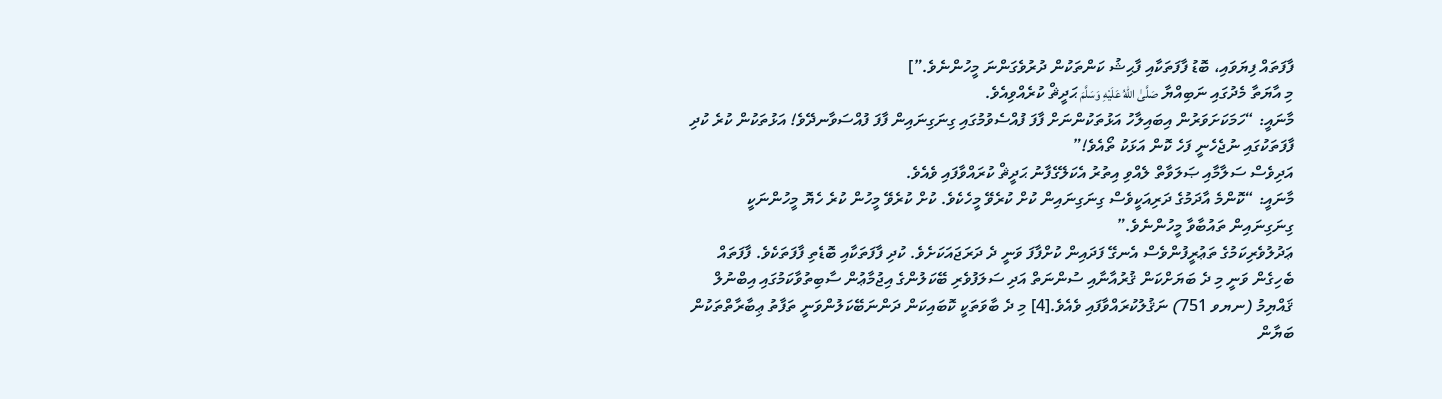ފާފަތައް ފިޔަވައި، ބޮޑު ފާފަތަކާއި ފާޙިޝު ކަންތަކުން ދުރުވެގަންނަ މީހުންނެވެ.”]
މި އާޔަތާ މެދުގައި ނަބިއްޔާ صَلَّىٰ اللهُ عَلَيْهِ وَسَلَّمَ ޙަދީޘް ކުރެއްވިއެވެ.
މާނައީ: “ހަމަކަށަވަރުން އިބައިލާހު އަޅުތަކުންނަށް ފާފަ ފުއްސެވުމުގައި ގިނަގިނައިން ފާފަ ފުއްސަވާނދޭވެ! އަޅުތަކުން ކުރެ ކުދި ފާފަތަކުގައި ނުޖެހެނީ ފަހެ ކޮން އަޅަކު ތޯއެވެ!”
އަދިވެސް ސަލާމާއި ޞަލަވާތް ލެއްވި އިތުރު އެކަލޭގެފާނު ޙަދީޘް ކުރައްވާފައި ވެއެވެ.
މާނައީ: “ކޮންމެ އާދަމުގެ ދަރިއަކީވެސް ގިނަގިނައިން ކުށް ކުރެވޭ މީހެކެވެ. ކުށް ކުރެވޭ މީހުން ކުރެ ހެޔޮ މީހުންނަކީ ގިނަގިނައިން ތައުބާވާ މީހުންނެވެ.”
ޢަދުލުވެރިކަމުގެ ތަޢުރީފުންވެސް އެނގޭ ފަދައިން ކުށްފާފަ ވަނީ ދެ ދަރަޖައަކަށެވެ. ކުދި ފާފަތަކާއި ބޮޑެތި ފާފަތަކެވެ. ފާފަތައް ބެހިގެން ވަނީ މި ދެ ބަޔަށްކަން ޤުރުއާނާއި ސުންނަތް އަދި ސަލަފުވެރި ބޭކަލުންގެ އިޖުމާޢުން ސާބިތުވާކަމުގައި އިބްނުލް ޤައްޔިމު (ނޔވ 751) ނަޤުލުކުރައްވާފައި ވެއެވެ.[4] މި ދެ ބާވަތަކީ ކޮބައިކަން ދަންނަބޭކަލުންވަނީ ތަފާތު ޢިބާރާތްތަކުން ބަޔާން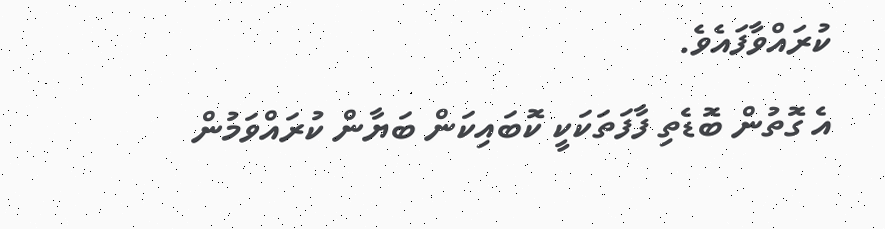ކުރައްވާފައެވެ.
އެ ގޮތުން ބޮޑެތި ފާފަތަކަކީ ކޮބައިކަން ބަޔާން ކުރައްވަމުން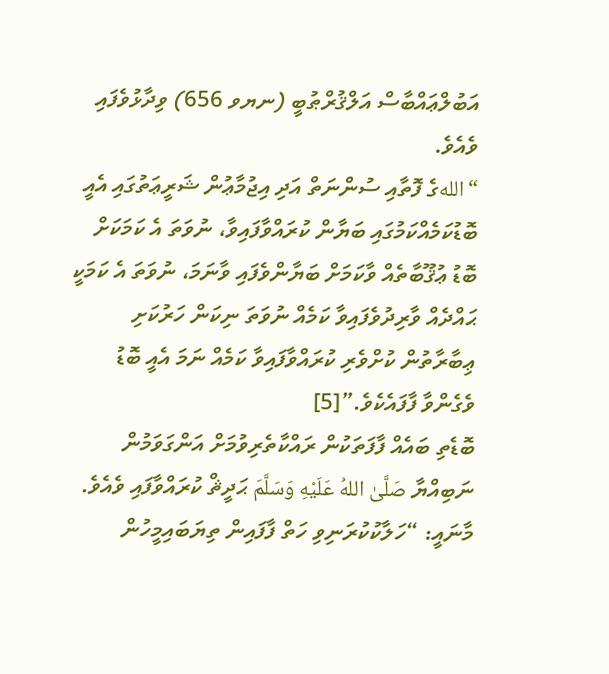އަބުލްޢައްބާސް އަލްޤުރްޠުބީ (ނޔވ 656) ވިދާޅުވެފައި ވެއެވެ.
“اللهގެ ފޮތާއި ސުންނަތް އަދި އިޖުމާޢުން ޝަރީޢަތުގައި އެއީ ބޮޑުކަމެއްކަމުގައި ބަޔާން ކުރައްވާފައިވާ، ނުވަތަ އެ ކަމަކަށް ބޮޑު ޢުޤޫބާތެއް ވާކަމަށް ބަޔާންވެފައި ވާނަމަ، ނުވަތަ އެ ކަމަކީ ޙައްދެއް ވާރިދުވެފައިވާ ކަމެއް ނުވަތަ ނިކަން ހަރުކަށި ޢިބާރާތުން ކުށްވެރި ކުރައްވާފައިވާ ކަމެއް ނަމަ އެއީ ބޮޑު ވެގެންވާ ފާފައެކެވެ.”[5]
ބޮޑެތި ބައެއް ފާފަތަކުން ރައްކާތެރިވުމަށް އަންގަވަމުން ނަބިއްޔާ صَلَّىٰ اللهُ عَلَيْهِ وَسَلَّمَ ޙަދީޘް ކުރައްވާފައި ވެއެވެ.
މާނައީ: “ހަލާކުކުރަނިވި ހަތް ފާފައިން ތިޔަބައިމީހުން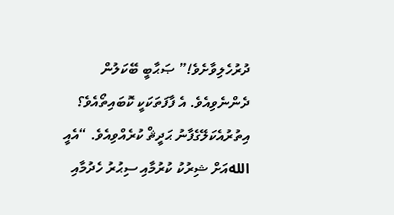ދުރުހެލިވާށެވެ!” ޞަޙާބީ ބޭކަލުން ދެންނެވިއެވެ. އެ ފާފަތަކަކީ ކޮބައިތޯއެވެ؟ އިތުރުއެކަލޭގެފާނު ޙަދީޘް ކުރެއްވިއެވެ. “އެއީ اللهއަށް ޝިރުކު ކުރުމާއި ސިޙުރު ހެދުމާއި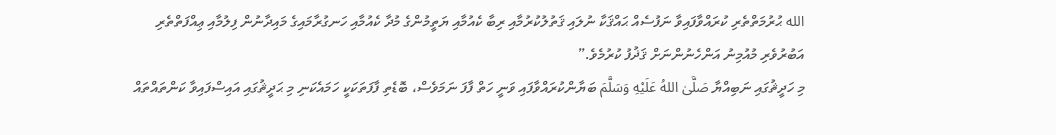الله ޙުރުމަތްތެރި ކުރައްވާފައިވާ ނަފުސެއް ޙައްޤަކާ ނުލައި ޤަތުލުކުރުމާއި ރިބާ ކެއުމާއި ޔަތީމުންގެ މުދާ ކެއުމާއި ހަނގުރާމައިގެ މައިދާނުން ފިލުމާއި ޢިއްފަތްތެރި އަބުރުވެރި މުއުމިނު އަންހެނުންނަށް ޤަޛުފު ކުރުމެވެ.”
މި ހަދީޘުގައި ނަބިއްޔާ صَلَّىٰ اللهُ عَلَيْهِ وَسَلَّمَ ބަޔާންކުރައްވާފައި ވަނީ ހަތް ފާފަ ނަމަވެސް، ބޮޑެތި ފާފަތަކަކީ ހަމައެކަނި މި ޙަދީޘުގައި އައިސްފައިވާ ކަންތައްތައް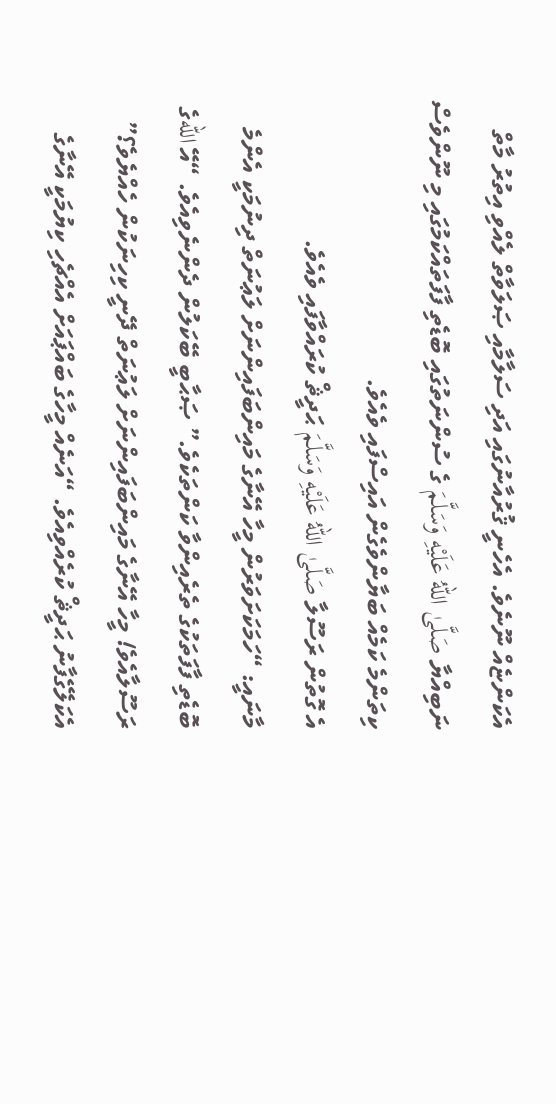އެކަންޏެއް ނޫނެވެ. އެހެނީ ޤުރުއާނުގައި އަދި ސަލާމާއި ޞަލަވާތް ލެއްވި އިތުރު މާތް ނަބިއްޔާ صَلَّىٰ اللهُ عَلَيْهِ وَسَلَّمَ ގެ ސުންނަތުގައި ބޮޑެތި ފާފަތައްކަމުގައި މި ނޫންވެސް ކިތަންމެ ކަމެއް ބަޔާންވެގެން އައިސްފައި ވެއެވެ.
އެ ގޮތުން ރަސޫލާ صَلَّىٰ اللهُ عَلَيْهِ وَسَلَّمَ ޙަދީޘް ކުރައްވާފައި ވެއެވެ.
މާނައީ: “ހަމަކަށަވަރުން މީހާ އޭނާގެ މައިންބަފައިންނަށް ލަޢުނަތް ދިނުމަކީ އެންމެ ބޮޑެތި ފާފަތަކުގެ ތެރެއިންވާ ކަންތަކެވެ.” ޞަޙާބީ ބޭކަލުން ދެންނެވިއެވެ. “އޭ اللهގެ ރަސޫލާއެވެ! މީހާ އޭނާގެ މައިންބަފައިންނަށް ލަޢުނަތް ދޭނީ ކިހިނަކުން ހެއްޔެވެ؟” އެކަލޭގެފާނު ޙަދީޘް ކުރެއްވިއެވެ. “އަނެއް މީހާގެ ބައްޕައަށް އެއްޗެހި ކިޔުމަކީ އޭނާގެ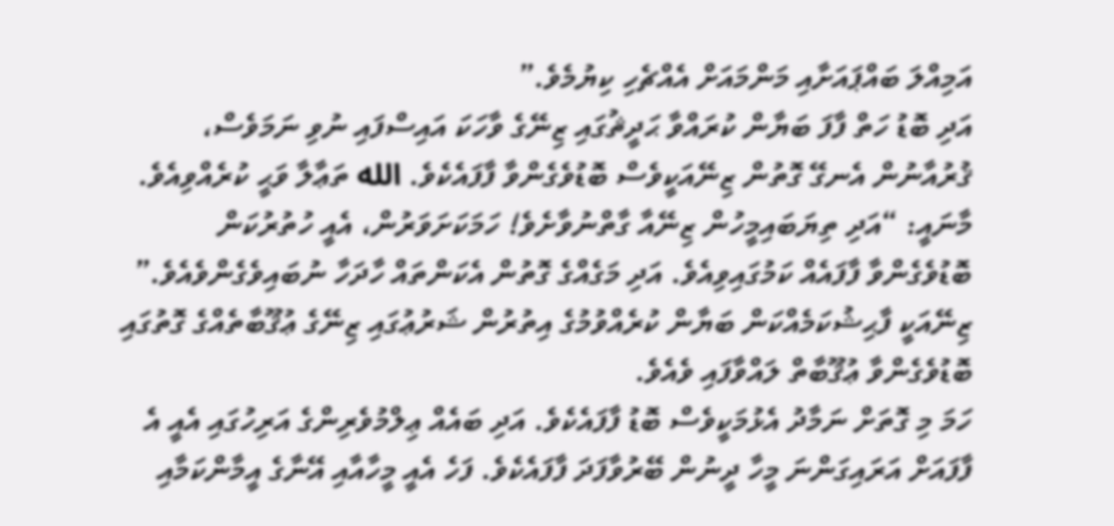އަމިއްލަ ބައްޕައަށާއި މަންމައަށް އެއްޗެހި ކިޔުމެވެ.”
އަދި ބޮޑު ހަތް ފާފަ ބަޔާން ކުރައްވާ ޙަދީޘުގައި ޒިނޭގެ ވާހަކަ އައިސްފައި ނުވި ނަމަވެސް، ޤުރުއާނުން އެނގޭ ގޮތުން ޒިނޭއަކީވެސް ބޮޑުވެގެންވާ ފާފައެކެވެ. الله ތަޢާލާ ވަޙީ ކުރެއްވިއެވެ.
މާނައީ: “އަދި ތިޔަބައިމީހުން ޒިނޭއާ ގާތްނުވާށެވެ! ހަމަކަށަވަރުން، އެއީ ހުތުރުކަން ބޮޑުވެގެންވާ ފާފައެއް ކަމުގައިވިއެވެ. އަދި މަގެއްގެ ގޮތުން އެކަންތައް ހާދަހާ ނުބައިވެގެންވެއެވެ.”
ޒިނޭއަކީ ފާޙިޝުކަމެއްކަން ބަޔާން ކުރެއްވުމުގެ އިތުރުން ޝަރުޢުގައި ޒިނޭގެ ޢުޤޫބާތެއްގެ ގޮތުގައި ބޮޑުވެގެންވާ ޢުޤޫބާތް ލައްވާފައި ވެއެވެ.
ހަމަ މި ގޮތަށް ނަމާދު އެޅުމަކީވެސް ބޮޑު ފާފައެކެވެ. އަދި ބައެއް ޢިލްމުވެރިންގެ އަރިހުގައި އެއީ އެ ފާފައަށް އަރައިގަންނަ މީހާ ދީނުން ބޭރުވާފަދަ ފާފައެކެވެ. ފަހެ އެއީ މީހާއާއި އޭނާގެ އީމާންކަމާއި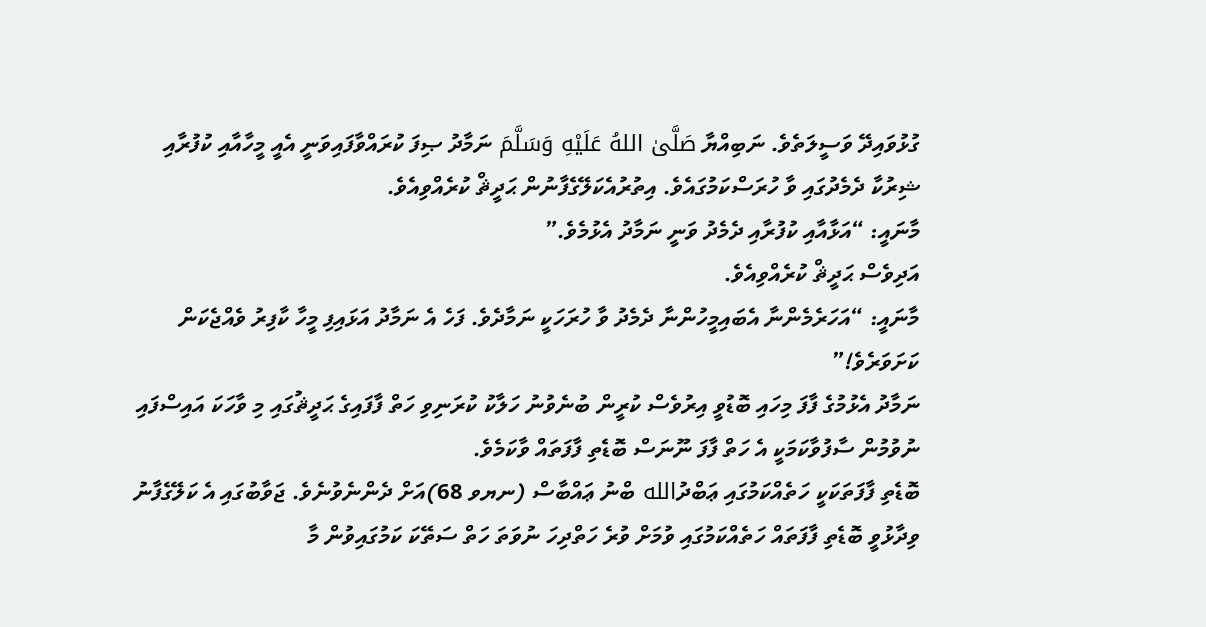ގުޅުވައިދޭ ވަސީލަތެވެ. ނަބިއްޔާ صَلَّىٰ اللهُ عَلَيْهِ وَسَلَّمَ ނަމާދު ޞިފަ ކުރައްވާފައިވަނީ އެއީ މީހާއާއި ކުފުރާއި ޝިރުކާ ދެމެދުގައި ވާ ހުރަސްކަމުގައެވެ. އިތުރުއެކަލޭގެފާނުން ޙަދީޘް ކުރެއްވިއެވެ.
މާނައީ: “އަޅާއާއި ކުފުރާއި ދެމެދު ވަނީ ނަމާދު އެޅުމެވެ.”
އަދިވެސް ޙަދީޘް ކުރެއްވިއެވެ.
މާނައީ: “އަހަރެމެންނާ އެބައިމީހުންނާ ދެމެދު ވާ ހުރަހަކީ ނަމާދެވެ. ފަހެ އެ ނަމާދު އަޅައިފި މީހާ ކާފިރު ވެއްޖެކަން ކަށަވަރެވެ!”
ނަމާދު އެޅުމުގެ ފާފަ މިހައި ބޮޑުވީ އިރުވެސް ކުރީން ބުނެވުނު ހަލާކު ކުރަނިވި ހަތް ފާފައިގެ ޙަދީޘުގައި މި ވާހަކަ އައިސްފައި ނުވުމުން ސާފުވާކަމަކީ އެ ހަތް ފާފަ ނޫނަސް ބޮޑެތި ފާފަތައް ވާކަމެވެ.
ބޮޑެތި ފާފަތަކަކީ ހަތެއްކަމުގައި ޢަބްދުالله ބްނު ޢައްބާސް (ނޔވ 68)އަށް ދެންނެވުނެވެ. ޖަވާބުގައި އެ ކަލޭގެފާނު ވިދާޅުވީ ބޮޑެތި ފާފަތައް ހަތެއްކަމުގައި ވުމަށް ވުރެ ހަތްދިހަ ނުވަތަ ހަތް ސަތޭކަ ކަމުގައިވުން މާ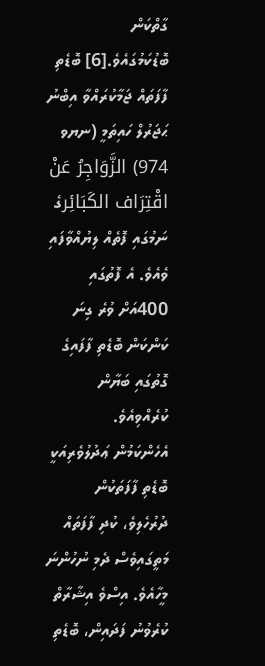ގާތްކަން ބޮޑުކަމުގައެވެ.[6] ބޮޑެތި ފާފަތައް ޖަމާކުރައްވާ އިބްނު ޙަޖަރުލް ހައިތަމީ (ނޔވ 974) الزَّوَاجِرُ عَنْ اقْتِرَاف الكَبَائِرގެ ނަމުގައި ފޮތެއް ލިޔުއްވާފައި ވެއެވެ. އެ ފޮތުގައި 400އަށް ވުރެ ގިނަ ކަންކަން ބޮޑެތި ފާފައިގެ ގޮތުގައި ބަޔާން ކުރެއްވިއެވެ.
އެހެންކަމުން ޢަދުލުވެރިއަކީ ބޮޑެތި ފާފަތަކުން ދުރުހެލިވެ، ކުދި ފާފަތައް މަތީގައިވެސް ދެމި ނުހުންނަ މީހާއެވެ. އިސްވެ އިޝާރާތް ކުރެވުނު ފަދައިން، ބޮޑެތި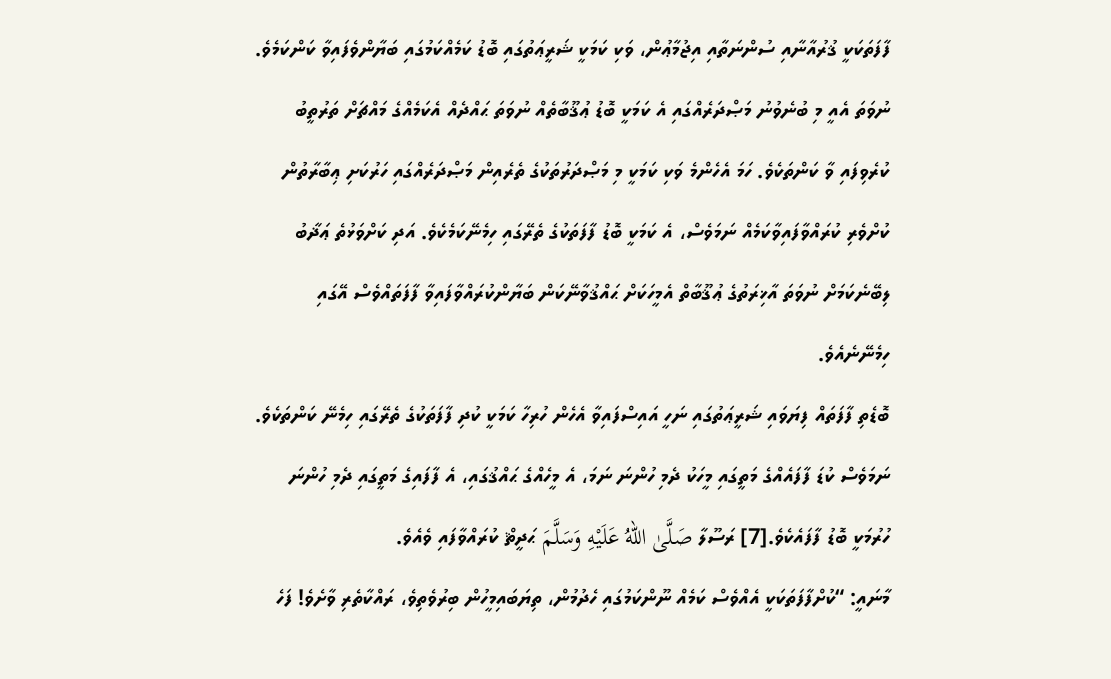ފާފަތަކަކީ ޤުރުއާނާއި ސުންނަތާއި އިޖުމާޢުން، ވަކި ކަމަކީ ޝަރީޢަތުގައި ބޮޑު ކަމެއްކަމުގައި ބަޔާންވެފައިވާ ކަންކަމެވެ. ނުވަތަ އެއީ މި ބުނެވުނު މަޞްދަރެއްގައި އެ ކަމަކީ ބޮޑު ޢުޤޫބާތެއް ނުވަތަ ޙައްދެއް އެކަމެއްގެ މައްޗަށް ތަރުތީބު ކުރެވިފައި ވާ ކަންތަކެވެ. ހަމަ އެހެންމެ ވަކި ކަމަކީ މި މަޞްދަރުތަކުގެ ތެރެއިން މަޞްދަރެއްގައި ހަރުކަށި ޢިބާރާތުން ކުށްވެރި ކުރައްވާފައިވާކަމެއް ނަމަވެސް، އެ ކަމަކީ ބޮޑު ފާފަތަކުގެ ތެރޭގައި ހިމެނޭކަމެކެވެ. އަދި ކަށްވަޅުތެ ޢަޛާބު ލިބޭނެކަމަށް ނުވަތަ އާޚިރަތުގެ ޢުޤޫބާތް އެމީހަކަށް ޙައްޤުވާނޭކަން ބަޔާންކުރައްވާފައިވާ ފާފަތައްވެސް އޭގައި ހިމެނޭނެއެވެ.
ބޮޑެތި ފާފަތައް ފިޔަވައި ޝަރީޢަތުގައި ނަހީ އައިސްފައިވާ އެހެން ހުރިހާ ކަމަކީ ކުދި ފާފަތަކުގެ ތެރޭގައި ހިމެނޭ ކަންތަކެވެ. ނަމަވެސް ކުޑަ ފާފައެއްގެ މަތީގައި މީހަކު ދެމި ހުންނަ ނަމަ، އެ މީހެއްގެ ޙައްޤުގައި، އެ ފާފައިގެ މަތީގައި ދެމި ހުންނަ ހުރުމަކީ ބޮޑު ފާފައެކެވެ.[7] ރަސޫލާ صَلَّىٰ اللهُ عَلَيْهِ وَسَلَّمَ ޙަދީޘް ކުރައްވާފައި ވެއެވެ.
މާނައީ: “ކުށްފާފަތަކަކީ އެއްވެސް ކަމެއް ނޫންކަމުގައި ހެދުމުން، ތިޔަބައިމީހުން ބިރުވެތިވެ، ރައްކާތެރި ވާށެވެ! ފަހެ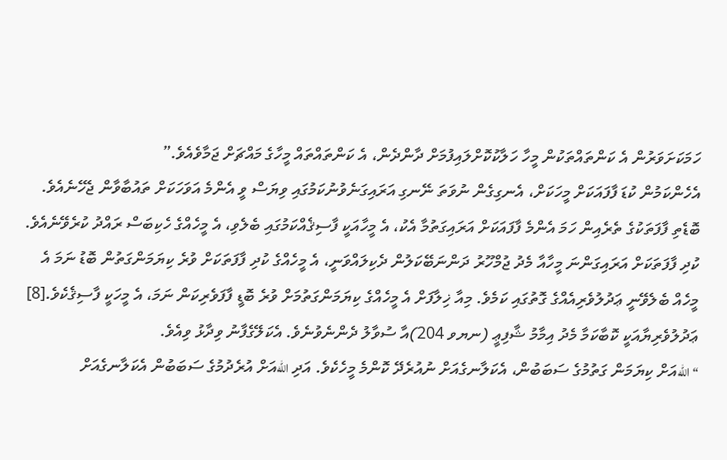ހަމަކަށަވަރުން އެ ކަންތައްތަކުން މީހާ ހަލާކުކޮށްލައިފުމަށް ދާންދެން، އެ ކަންތައްތައް މީހާގެ މައްޗަށް ޖަމާވެއެވެ.”
އެހެންކަމުން ކުޑަ ފާފައަކަށް މީހަކަށް، އެނގިގެން ނުވަތަ ނޭނގި އަރައިގަނެވުނުކަމުގައި ވިޔަސް ވީ އެންމެ އަވަހަކަށް ތައުބާވާން ޖެހޭނެއެވެ.
ބޮޑެތި ފާފަތަކުގެ ތެރެއިން ހަމަ އެންމެ ފާފައަކަށް އަރައިގަތުމާ އެކު، އެ މީހާއަކީ ފާސިޤެއްކަމުގައި ބެލެވި، އެ މީހެއްގެ ހެކިބަސް ރައްދު ކުރެވޭނެއެވެ. ކުދި ފާފަތަކަށް އަރައިގަންނަ މީހާއާ މެދު ޖުމްހޫރު ދަންނަބޭކަލުން ދެކިލައްވަނީ، އެ މީހެއްގެ ކުދި ފާފަތަކަށް ވުރެ ކިޔަމަންގަތުން ބޮޑު ނަމަ އެ މީހެއް ބެލެވޭނީ ޢަދުލުވެރިއެއްގެ ގޮތުގައި ކަމެވެ. މިއާ ޚިލާފަށް އެ މީހެއްގެ ކިޔަމަންގަތުމަށް ވުރެ ބޮޑީ ފާފަވެރިކަން ނަމަ، އެ މީހަކީ ފާސިޤެކެވެ.[8]
ޢަދުލުވެރިޔާއަކީ ކޮބާކަމާ މެދު އިމާމު ޝާފިޢީ (ނޔވ 204)އާ ސުވާލު ދެންނެވުނެވެ. އެކަލޭގެފާނު ވިދާޅު ވިއެވެ.
“اللهއަށް ކިޔަމަން ގަތުމުގެ ސަބަބުން، އެކަލާނގެއަށް ނުއުރެދޭ ކޮންމެ މީހެކެވެ. އަދި اللهއަށް އުރެދުމުގެ ސަބަބުން އެކަލާނގެއަށް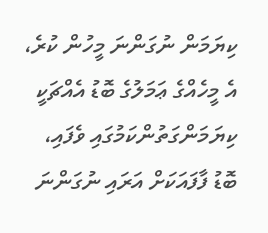ކިޔަމަން ނުގަންނަ މީހުން ކުރެ، އެ މީހެއްގެ ޢަމަލުގެ ބޮޑު އެއްޗަކީ ކިޔަމަންގަތުންކަމުގައި ވެފައި، ބޮޑު ފާފައަކަށް އަރައި ނުގަންނަ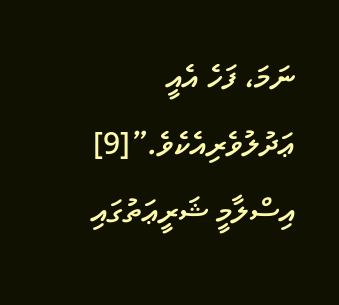ނަމަ، ފަހެ އެއީ ޢަދުލުވެރިއެކެވެ.”[9]
އިސްލާމީ ޝަރީޢަތުގައި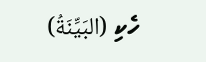ހެކި (البَيِّنَةُ)